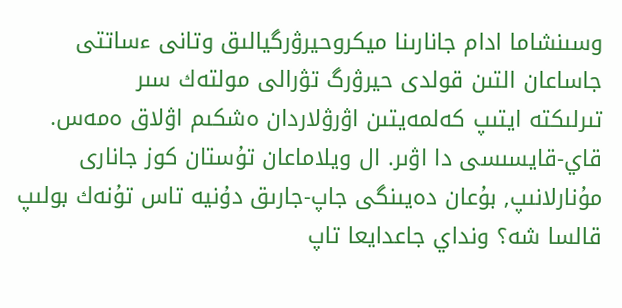وسىنشاما ادام جانارىنا ميكروحيرۋرگيالىق وتانى ءساتتى جاساعان التىن قولدى حيرۋرگ تۋرالى مولتەك سىر
تىرلىكتە ايتىپ كەلمەيتىن اۋرۋلاردان ەشكىم اۋلاق ەمەس. قاي-قايسىسى دا اۋىر. ال ويلاماعان تۇستان كوز جانارى مۇنارلانىپ, بۇعان دەيىنگى جاپ-جارىق دۇنيە تاس تۇنەك بولىپ قالسا شە؟ ونداي جاعدايعا تاپ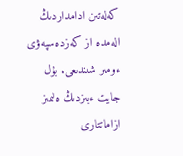كەلەتىن ادامداردىڭ الەمدە از كەزدەسپەۋى ءومىر شىندىعى. بۇل جايت ءبىزدىڭ ەلىمىز ازاماتتارى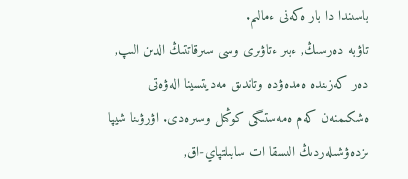باسىندا دا بار ەكەنى ءمالىم.
تاۋبە دەرسىڭ, ءبىر ءتاۋىرى وسى سىرقاتتىڭ الدىن الىپ, دەر كەزىندە ەمدەۋدە وتاندىق مەديتسينا الەۋەتى ەشكىمنەن كەم ەمەستىگى كوڭىل وسىرەدى. اۋرۋىنا شيپا ىزدەۋشىلەردىڭ الىسقا ات سابىلتپاي-اق,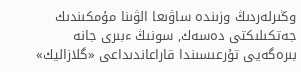وڭىرلەردىڭ وزىندە ساۋىعا الۋىنا مۇمكىندىك جەتكىلىكتى دەسەك, سونىڭ ءبىرى جانە بىرەگەيى تۇرعىسىندا قاراعاندىداعى «گلازاليك»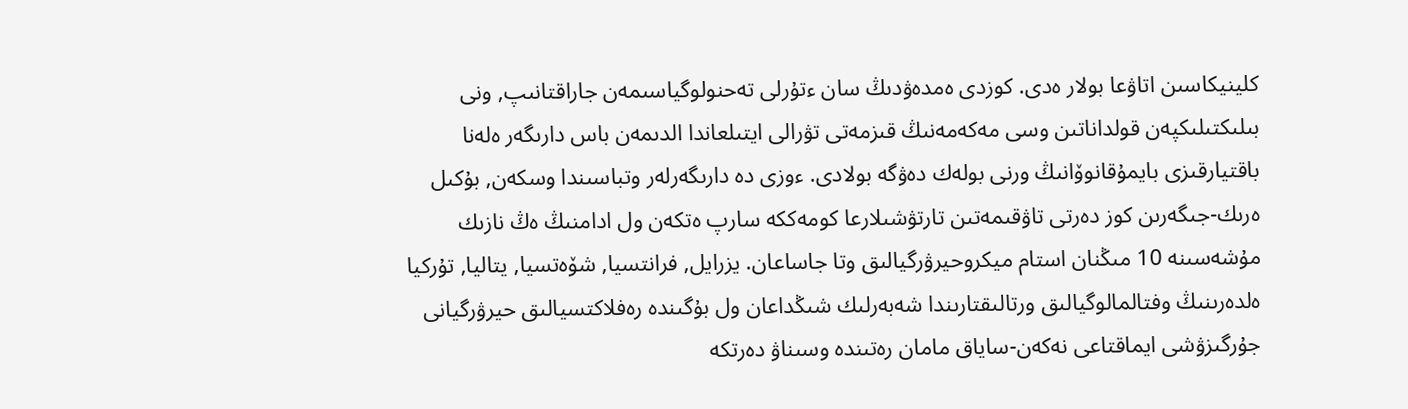كلينيكاسىن اتاۋعا بولار ەدى. كوزدى ەمدەۋدىڭ سان ءتۇرلى تەحنولوگياسىمەن جاراقتانىپ, ونى بىلىكتىلىكپەن قولداناتىن وسى مەكەمەنىڭ قىزمەتى تۋرالى ايتىلعاندا الدىمەن باس دارىگەر ەلەنا باقتيارقىزى بايمۇقانوۆانىڭ ورنى بولەك دەۋگە بولادى. ءوزى دە دارىگەرلەر وتباسىندا وسكەن, بۇكىل ەرىك-جىگەرىن كوز دەرتى تاۋقىمەتىن تارتۋشىلارعا كومەككە سارپ ەتكەن ول ادامنىڭ ەڭ نازىك مۇشەسىنە 10 مىڭنان استام ميكروحيرۋرگيالىق وتا جاساعان. يزرايل, فرانتسيا, شۆەتسيا, يتاليا, تۇركيا ەلدەرىنىڭ وفتالمالوگيالىق ورتالىقتارىندا شەبەرلىك شىڭداعان ول بۇگىندە رەفلاكتسيالىق حيرۋرگيانى جۇرگىزۋشى ايماقتاعى نەكەن-ساياق مامان رەتىندە وسىناۋ دەرتكە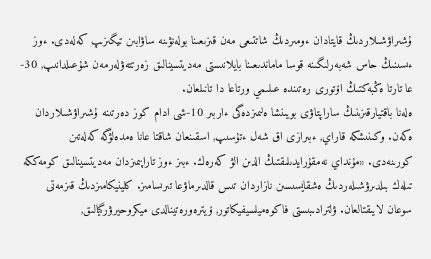ۇشىراۋشىلاردىڭ قايتادان ءومىردىڭ شاتتىعى مەن قىزىعىنا بولەنۋىنە ساۋابىن تيگىزىپ كەلەدى. ءوز ءىسىنىڭ حاس شەبەرلىگىنە قوسا ماماندىعىنا بايلانىستى مەديتسينالىق زەرتتەۋلەرمەن شۇعىلدانىپ, 30-عا تارتا ەڭبەكتىڭ اۆتورى رەتىندە عىلىمي ورتاعا دا تانىلعان.
ەلەنا باقتيارقىزىنىڭ ساراپتاۋى بويىنشا ەلىمىزدەگى ءاربىر 10-شى ادام كوز دەرتىنە ۇشىراۋشىلاردان ەكەن. وكىنىشكە قاراي, ءبىرازى اق شەل ءتۇسىپ, اسقىنعان شاقتا عانا ەمدەلۋگە كەلەتىن كورىنەدى. «مۇنداي نەمقۇرايدىلىقتىڭ الدىن الۋ كەرەك. ءبىز ءوز تاراپىمىزدان مەديتسينالىق كومەككە تىلەك بىلدىرۋشىلەردىڭ ەشقايسىسىن نازاردان تىس قالدىرماۋعا تىرىسامىز. كلينيكامىزدىڭ قىزمەتى سوعان لايىقتالعان. ۋلترادىبىستى فاكوەميلسيفيكاتور, ۆيترەورەتينالدى ميكروحيرۋرگيالىق,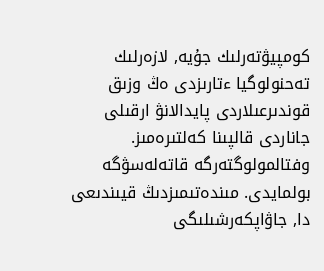كومپيۋتەرلىك جۇيە, لازەرلىك تەحنولوگيا ءتارىزدى ەڭ وزىق قوندىرعىلاردى پايدالانۋ ارقىلى جاناردى قالپىنا كەلتىرەمىز. وفتالمولوگتەرگە قاتەلەسۋگە بولمايدى. مىندەتىمىزدىڭ قيىندىعى دا, جاۋاپكەرشىلىگى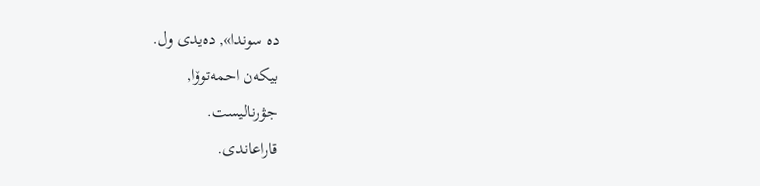دە سوندا», دەيدى ول.
بيكەن احمەتوۆا,
جۋرناليست.
قاراعاندى.